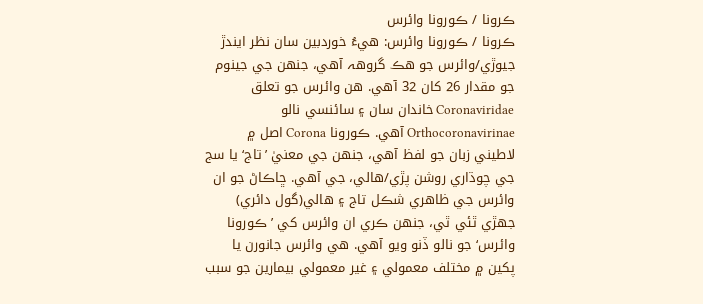ڪرونا / ڪورونا وائرس
ڪرونا / ڪورونا وائرس: هيءُ خوردبين سان نظر ايندڙ جيوڙي/وائرس جو هڪ گروھہ آهي، جنھن جي جينوم جو مقدار 26 کان 32 آهي. هن وائرس جو تعلق Coronaviridae خاندان سان ۽ سائنسي نالو Orthocoronavirinae آهي. ڪورونا Corona اصل ۾ لاطيني زبان جو لفظ آهي، جنھن جي معنيٰ ’تاج‘ يا سج جي چوڌاري روشن پڙي/هالي، جي آهي. ڇاڪاڻ جو ان وائرس جي ظاهري شڪل تاج ۽ هالي(گول دائري) جهڙي ٿئي ٿي، جنھن ڪري ان وائرس کي ’ڪورونا وائرس‘ جو نالو ڏنو ويو آهي. هي وائرس جانورن يا پکين ۾ مختلف معمولي ۽ غير معمولي بيمارين جو سبب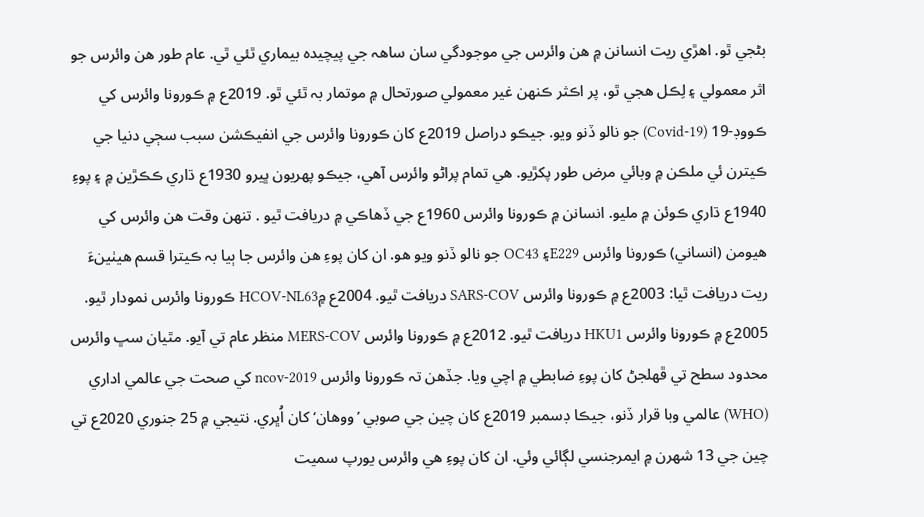بڻجي ٿو. اهڙي ريت انسانن ۾ هن وائرس جي موجودگي سان ساھہ جي پيچيدہ بيماري ٿئي ٿي. عام طور هن وائرس جو اثر معمولي ۽ لِڪل هجي ٿو، پر اڪثر ڪنھن غير معمولي صورتحال ۾ موتمار بہ ٿئي ٿو. 2019ع ۾ ڪورونا وائرس کي ڪووڊ-19 (Covid-19) جو نالو ڏنو ويو. جيڪو دراصل 2019ع کان ڪورونا وائرس جي انفيڪشن سبب سڄي دنيا جي ڪيترن ئي ملڪن ۾ وبائي مرض طور پکڙيو. هي تمام پراڻو وائرس آهي، جيڪو پھريون ڀيرو 1930ع ڌاري ڪڪڙين ۾ ۽ پوءِ 1940ع ڌاري ڪوئن ۾ مليو. انسانن ۾ ڪورونا وائرس 1960ع جي ڏهاڪي ۾ دريافت ٿيو . تنھن وقت هن وائرس کي هيومن (انساني) ڪورونا وائرس E229۽ OC43 جو نالو ڏنو ويو هو. ان کان پوءِ هن وائرس جا ٻيا بہ ڪيترا قسم هيٺينءَ ريت دريافت ٿيا: 2003ع ۾ ڪورونا وائرس SARS-COV دريافت ٿيو. 2004ع ۾HCOV-NL63 ڪورونا وائرس نمودار ٿيو. 2005ع ۾ ڪورونا وائرس HKU1 دريافت ٿيو. 2012ع ۾ ڪورونا وائرس MERS-COV منظر عام تي آيو. مٿيان سڀ وائرس محدود سطح تي ڦھلجڻ کان پوءِ ضابطي ۾ اچي ويا. جڏهن تہ ڪورونا وائرس ncov-2019 کي صحت جي عالمي اداري (WHO) عالمي وبا قرار ڏنو، جيڪا ڊسمبر 2019ع کان چين جي صوبي ’ووهان‘ کان اُڀري. نتيجي ۾ 25 جنوري 2020ع تي چين جي 13 شھرن ۾ ايمرجنسي لڳائي وئي. ان کان پوءِ هي وائرس يورپ سميت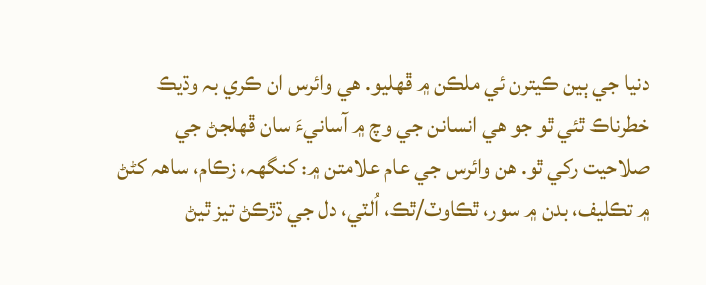دنيا جي ٻين ڪيترن ئي ملڪن ۾ ڦھليو. هي وائرس ان ڪري بہ وڌيڪ خطرناڪ ٿئي ٿو جو هي انسانن جي وچ ۾ آسانيءَ سان ڦھلجڻ جي صلاحيت رکي ٿو. هن وائرس جي عام علامتن ۾: کنگهہ، زڪام، ساھہ کڻڻ ۾ تڪليف، بدن ۾ سور، ٿڪاوٽ/ٿڪ، اُلٽي، دل جي ڌڙڪڻ تيز ٿيڻ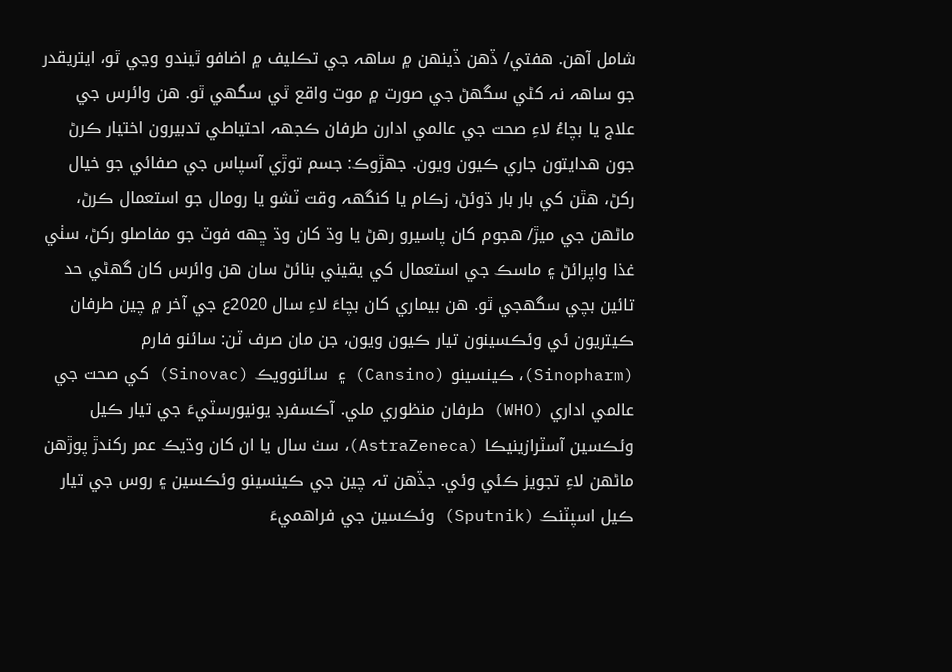شامل آهن. هفتي/ ڏهن ڏينھن ۾ ساھہ جي تڪليف ۾ اضافو ٿيندو وڃي ٿو، ايتريقدر جو ساھہ نہ کڻي سگهڻ جي صورت ۾ موت واقع ٿي سگهي ٿو. هن وائرس جي علاج يا بچاءُ لاءِ صحت جي عالمي ادارن طرفان ڪجهہ احتياطي تدبيرون اختيار ڪرڻ جون هدايتون جاري ڪيون ويون. جھڙوڪ: جسم توڙي آسپاس جي صفائي جو خيال رکڻ، هٿن کي بار بار ڌوئڻ، زڪام يا کنگهہ وقت ٽشو يا رومال جو استعمال ڪرڻ، ماڻهن جي ميڙ/ هجوم کان پاسيرو رهڻ يا وڌ کان وڌ ڇھه فوٽ جو مفاصلو رکڻ، سٺي غذا واپرائڻ ۽ ماسڪ جي استعمال کي يقيني بنائڻ سان هن وائرس کان گهڻي حد تائين بچي سگهجي ٿو. هن بيماري کان بچاءَ لاءِ سال 2020ع جي آخر ۾ چين طرفان ڪيتريون ئي وئڪسينون تيار ڪيون ويون، جن مان صرف ٽن: سائنو فارم (Sinopharm)، ڪينسينو (Cansino) ۽ سائنوويڪ (Sinovac) کي صحت جي عالمي اداري (WHO) طرفان منظوري ملي. آڪسفرڊ يونيورسٽيءَ جي تيار ڪيل وئڪسين آسٽرازينيڪا (AstraZeneca)، سٺ سال يا ان کان وڌيڪ عمر رکندڙ پوڙهن ماڻهن لاءِ تجويز ڪئي وئي. جڏهن تہ چين جي ڪينسينو وئڪسين ۽ روس جي تيار ڪيل اسپٽنڪ (Sputnik) وئڪسين جي فراهميءَ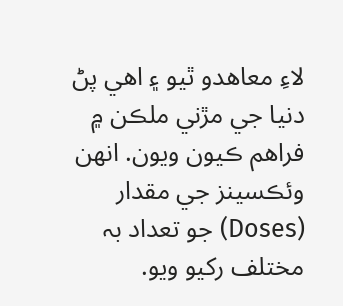لاءِ معاهدو ٿيو ۽ اهي پڻ دنيا جي مڙني ملڪن ۾ فراهم ڪيون ويون. انهن وئڪسينز جي مقدار (Doses) جو تعداد بہ مختلف رکيو ويو.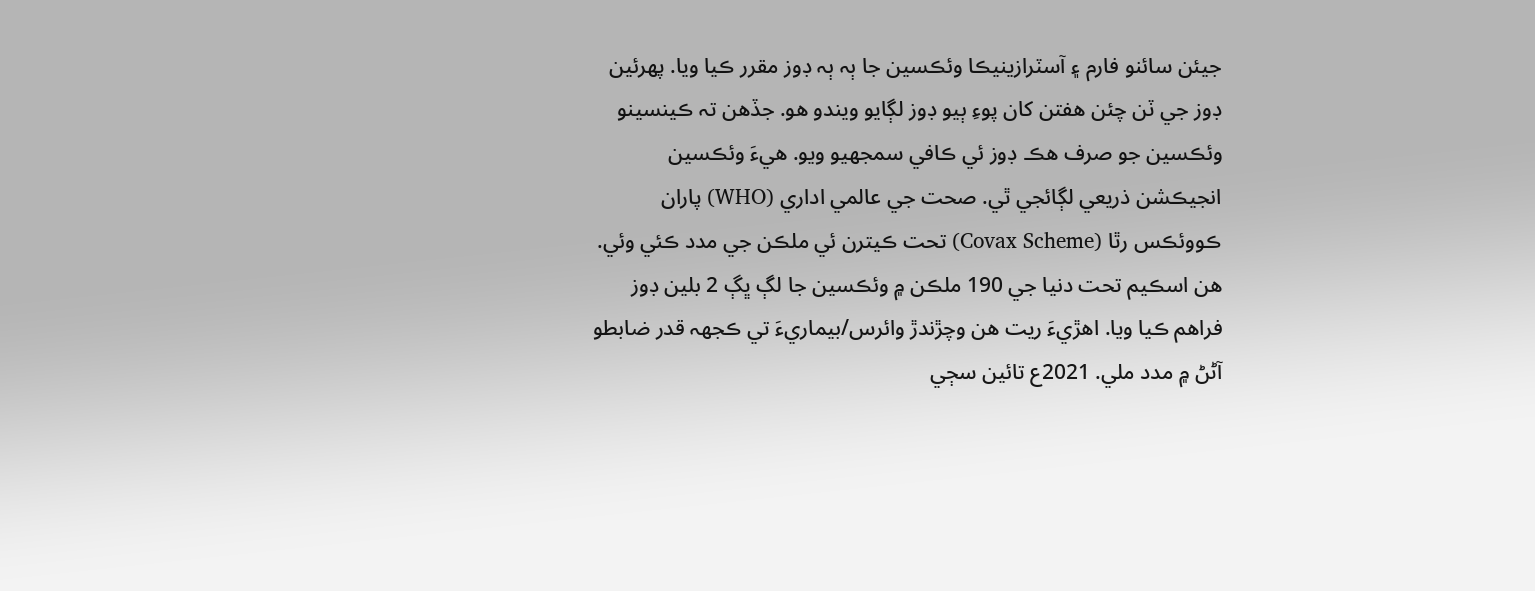جيئن سائنو فارم ۽ آسٽرازينيڪا وئڪسين جا ٻہ ٻہ ڊوز مقرر ڪيا ويا. پھرئين ڊوز جي ٽن چئن هفتن کان پوءِ ٻيو ڊوز لڳايو ويندو هو. جڏهن تہ ڪينسينو وئڪسين جو صرف هڪ ڊوز ئي ڪافي سمجهيو ويو. هيءَ وئڪسين انجيڪشن ذريعي لڳائجي ٿي. صحت جي عالمي اداري (WHO) پاران ڪووئڪس رٿا (Covax Scheme) تحت ڪيترن ئي ملڪن جي مدد ڪئي وئي. هن اسڪيم تحت دنيا جي 190 ملڪن ۾ وئڪسين جا لڳ ڀڳ 2 بلين ڊوز فراهم ڪيا ويا. اهڙيءَ ريت هن وچڙندڙ وائرس/بيماريءَ تي ڪجهہ قدر ضابطو آڻڻ ۾ مدد ملي. 2021ع تائين سڄي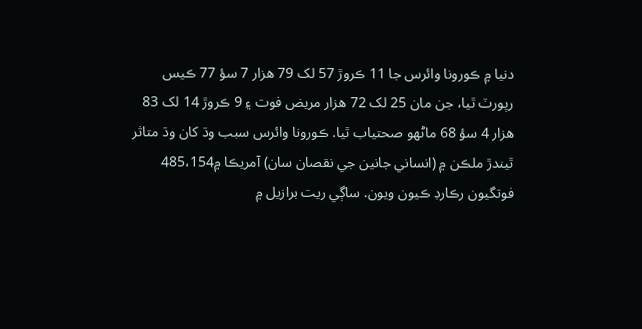دنيا ۾ ڪورونا وائرس جا 11 ڪروڙ 57 لک 79 هزار 7 سؤ 77 ڪيس رپورٽ ٿيا، جن مان 25 لک 72 هزار مريض فوت ۽ 9 ڪروڙ 14 لک 83 هزار 4 سؤ 68 ماڻهو صحتياب ٿيا. ڪورونا وائرس سبب وڌ کان وڌ متاثر ٿيندڙ ملڪن ۾ (انساني جانين جي نقصان سان) آمريڪا ۾485،154 فوتگيون رڪارڊ ڪيون ويون. ساڳي ريت برازيل ۾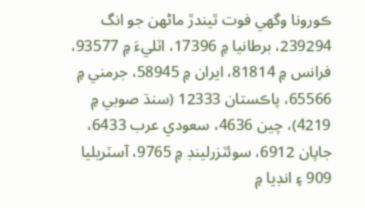ڪورونا وگهي فوت ٿيندڙ ماڻهن جو انگ 239294، برطانيا ۾ 17396، اٽليءَ ۾ 93577، فرانس ۾ 81814، ايران ۾ 58945، جرمني ۾ 65566، پاڪستان 12333 (سنڌ صوبي ۾ 4219)، چين 4636، سعودي عرب 6433، جاپان 6912، سوئٽزرلينڊ ۾ 9765، آسٽريليا 909 ۽ انڊيا ۾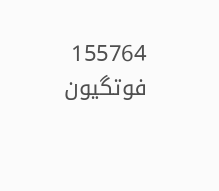155764 فوتگيون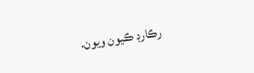رڪارڊ ڪيون ويون.